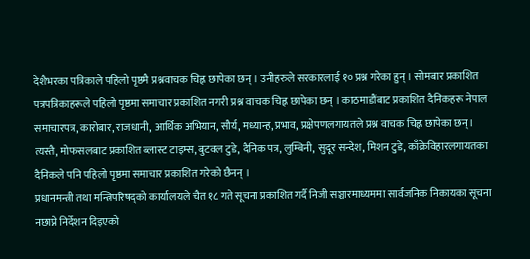देशैभरका पत्रिकाले पहिलो पृष्ठमै प्रश्नवाचक चिह्न छापेका छन् । उनीहरुले सरकारलाई १० प्रश्न गरेका हुन् । सोमबार प्रकाशित पत्रपत्रिकाहरूले पहिलो पृष्ठमा समाचार प्रकाशित नगरी प्रश्न वाचक चिह्न छापेका छन् । काठमाडौंबाट प्रकाशित दैनिकहरू नेपाल समाचारपत्र, कारोबार, राजधानी, आर्थिक अभियान, सौर्य, मध्यान्ह, प्रभाव, प्रक्षेपणलगायतले प्रश्न वाचक चिह्न छापेका छन्।
त्यस्तै, मोफसलबाट प्रकाशित ब्लास्ट टाइम्स, बुटवल टुडे, दैनिक पत्र, लुम्बिनी, सुदूर सन्देश, मिशन टुडे, काँक्रेविहारलगायतका दैनिकले पनि पहिलो पृष्ठमा समाचार प्रकाशित गरेको छैनन् ।
प्रधानमन्त्री तथा मन्त्रिपरिषद्को कार्यालयले चैत १८ गते सूचना प्रकाशित गर्दै निजी सञ्चारमाध्यममा सार्वजनिक निकायका सूचना नछाप्ने निर्देशन दिइएको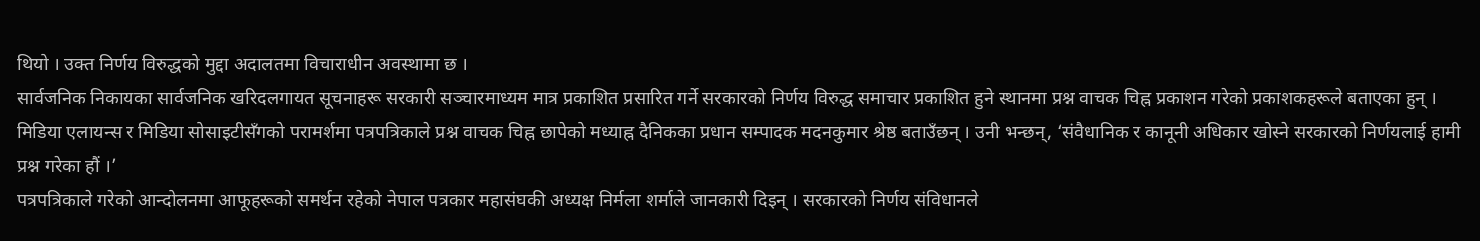थियो । उक्त निर्णय विरुद्धको मुद्दा अदालतमा विचाराधीन अवस्थामा छ ।
सार्वजनिक निकायका सार्वजनिक खरिदलगायत सूचनाहरू सरकारी सञ्चारमाध्यम मात्र प्रकाशित प्रसारित गर्ने सरकारको निर्णय विरुद्ध समाचार प्रकाशित हुने स्थानमा प्रश्न वाचक चिह्न प्रकाशन गरेको प्रकाशकहरूले बताएका हुन् ।
मिडिया एलायन्स र मिडिया सोसाइटीसँगको परामर्शमा पत्रपत्रिकाले प्रश्न वाचक चिह्न छापेको मध्याह्न दैनिकका प्रधान सम्पादक मदनकुमार श्रेष्ठ बताउँछन् । उनी भन्छन्, ‘संवैधानिक र कानूनी अधिकार खोस्ने सरकारको निर्णयलाई हामी प्रश्न गरेका हौं ।’
पत्रपत्रिकाले गरेको आन्दोलनमा आफूहरूको समर्थन रहेको नेपाल पत्रकार महासंघकी अध्यक्ष निर्मला शर्माले जानकारी दिइन् । सरकारको निर्णय संविधानले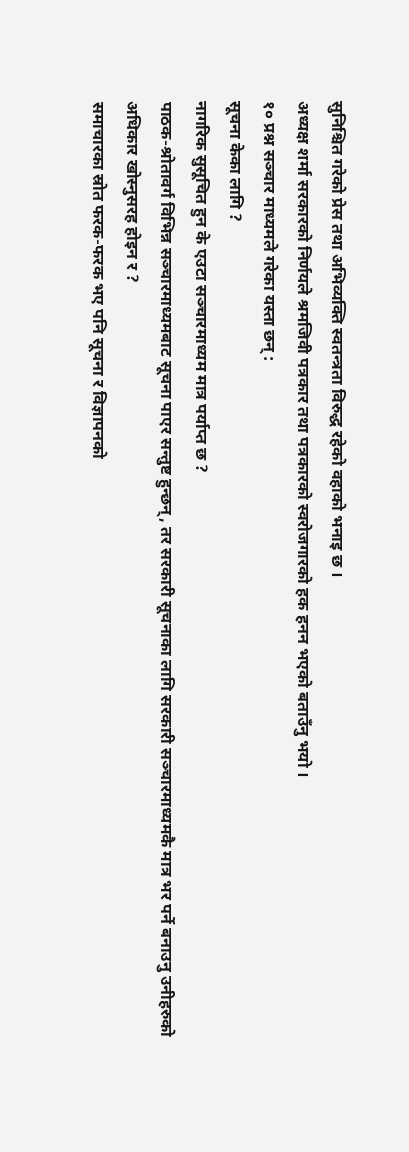सुनिश्चित गरेको प्रेस तथा अभिव्यक्ति स्वतन्त्रता विरुद्ध रहेको वहाको भनाइ छ ।
अध्यक्ष शर्मा सरकारको निर्णयले श्रमजिवी पत्रकार तथा पत्रकारको स्वरोजगारको हक हनन भएको बताउँनु भयो ।
१० प्रश्न सञ्चार माध्यमले गरेका यस्ता छन् :
सूचना केका लागि ?
नागरिक सुसूचित हुन के एउटा सञ्चारमाध्यम मात्र पर्याप्त छ ?
पाठक-श्रोतावर्ग विभिन्न सञ्चारमाध्यमबाट सूचना पाएर सन्तुष्ट हुन्छन्, तर सरकारी सूचनाका लागि सरकारी सञ्चारमाध्यमकै मात्र भर पर्ने बनाउनु उनीहरुको अधिकार खोस्नुसरह होइन र ?
समाचारका स्रोत फरक-फरक भए पनि सूचना र विज्ञापनको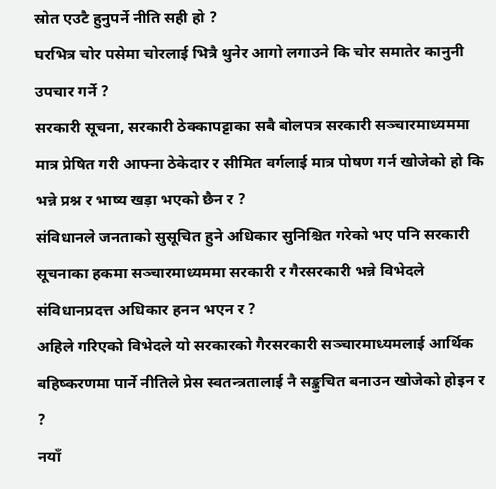स्रोत एउटै हुनुपर्ने नीति सही हो ?
घरभित्र चोर पसेमा चोरलाई भित्रै थुनेर आगो लगाउने कि चोर समातेर कानुनी उपचार गर्ने ?
सरकारी सूचना, सरकारी ठेक्कापट्टाका सबै बोलपत्र सरकारी सञ्चारमाध्यममा मात्र प्रेषित गरी आफ्ना ठेकेदार र सीमित वर्गलाई मात्र पोषण गर्न खोजेको हो कि भन्ने प्रश्न र भाष्य खड़ा भएको छैन र ?
संविधानले जनताको सुसूचित हुने अधिकार सुनिश्चित गरेको भए पनि सरकारी सूचनाका हकमा सञ्चारमाध्यममा सरकारी र गैरसरकारी भन्ने विभेदले संविधानप्रदत्त अधिकार हनन भएन र ?
अहिले गरिएको विभेदले यो सरकारको गैरसरकारी सञ्चारमाध्यमलाई आर्थिक बहिष्करणमा पार्ने नीतिले प्रेस स्वतन्त्रतालाई नै सङ्कुचित बनाउन खोजेको होइन र ?
नयाँ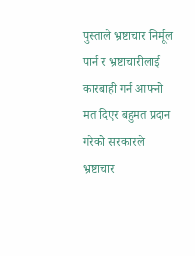पुस्ताले भ्रष्टाचार निर्मूल पार्न र भ्रष्टाचारीलाई कारबाही गर्न आफ्नो मत दिएर बहुमत प्रदान गरेको सरकारले भ्रष्टाचार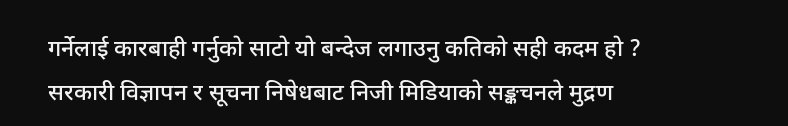गर्नेलाई कारबाही गर्नुको साटो यो बन्देज लगाउनु कतिको सही कदम हो ?
सरकारी विज्ञापन र सूचना निषेधबाट निजी मिडियाको सङ्कचनले मुद्रण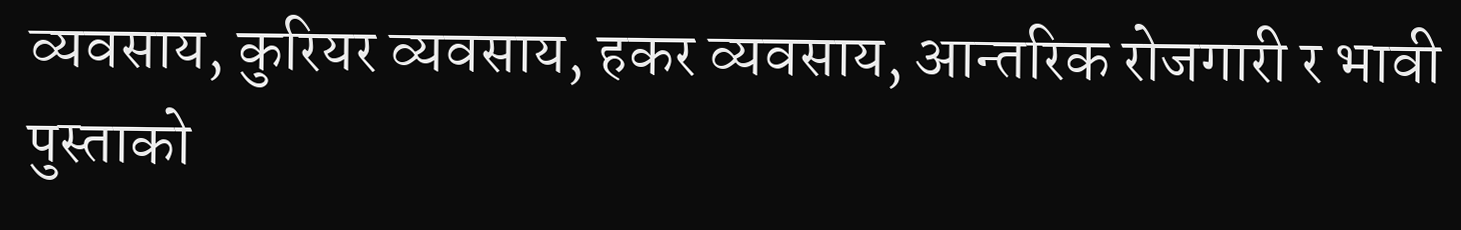व्यवसाय, कुरियर व्यवसाय, हकर व्यवसाय, आन्तरिक रोजगारी र भावी पुस्ताको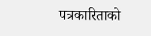पत्रकारिताको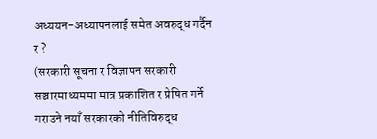अध्ययन-अध्यापनलाई समेत अवरुद्ध गर्दैन र ?
(सरकारी सूचना र विज्ञापन सरकारी सञ्चारमाध्यममा मात्र प्रकाशित र प्रेषित गर्ने गराउने नयाँ सरकारको नीतिविरुद्ध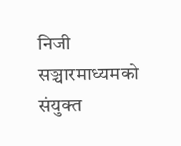निजी सञ्चारमाध्यमको संयुक्त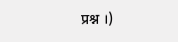प्रश्न ।)